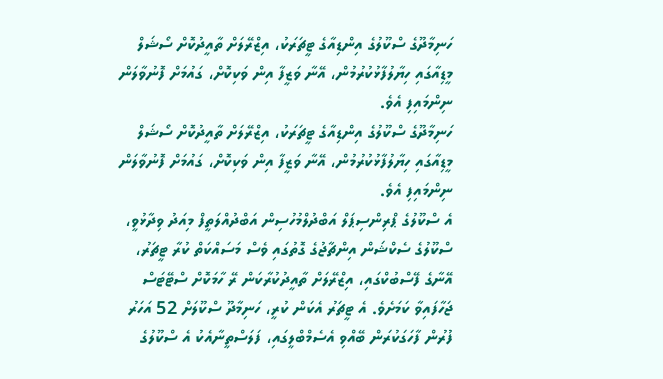ހަނިމާދޫގެ ސްކޫލުގެ އިންޑިއާގެ ޓީޗަރަކު، އިޒްރޭލަށް ތާއީދުކޮށް ސޯޝަލް މީޑިއާގައި ހިޔާލުފާޅުކުރުމުން، އޭނާ ވަޒީފާ އިން ވަކިކޮށް، ގައުމަށް ފޮނުވާލަން ނިންމައިފި އެވެ.
ހަނިމާދޫގެ ސްކޫލުގެ އިންޑިއާގެ ޓީޗަރަކު، އިޒްރޭލަށް ތާއީދުކޮށް ސޯޝަލް މީޑިއާގައި ހިޔާލުފާޅުކުރުމުން، އޭނާ ވަޒީފާ އިން ވަކިކޮށް، ގައުމަށް ފޮނުވާލަން ނިންމައިފި އެވެ.
އެ ސްކޫލުގެ ޕްރިންސިޕަލް އަބްދުލްމުހުސިން އަބްދުއްލަތީފް މިއަދު ވިދާޅުވީ، ސްކޫލުގެ ސެކްޝަން އިންޗާޖުގެ ގޮތުގައި ވެސް މަސައްކަތް ކުރާ ޓީޗަރު، އޭނާގެ ފޭސްބުކްގައި، އިޒްރޭލަށް ތާއީދުކުރާކަން ރޭ ހާމަކޮށް ސްޓޭޓަސް ޖަހާފައިވާ ކަމަށެވެ. އެ ޓީޗަރު އެކަން ކުރީ، ހަނިމާދޫ ސްކޫލަށް 52 އަހަރު ފުރުން ފާހަގަކުރަން ބޭއްވި އެސެމްބްލީގައި، ފަލަސްތީނާއެކު އެ ސްކޫލުގެ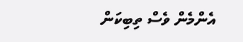އެންމެން ވެސް ތިބިކަން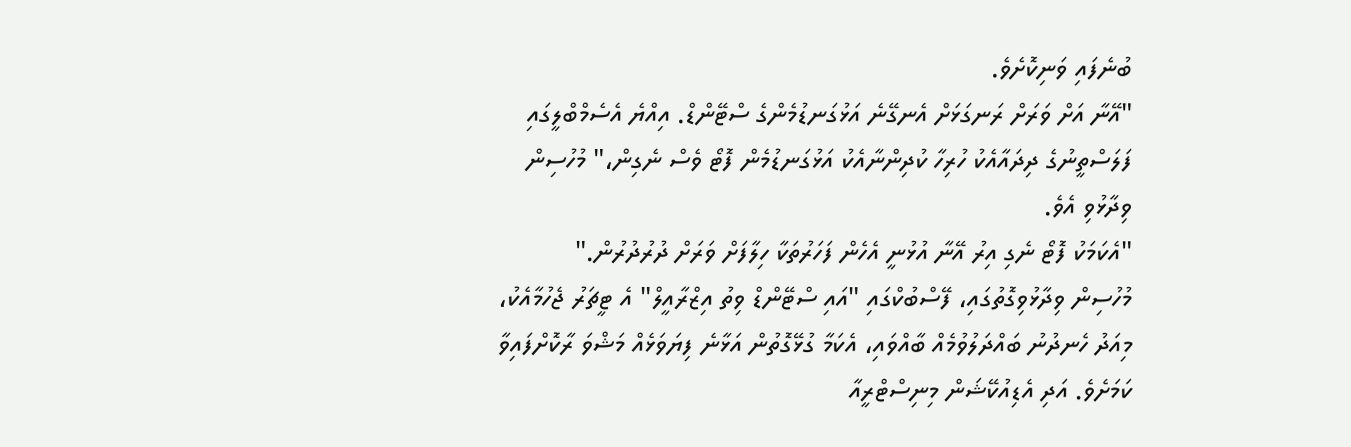ބުނެފައި ވަނިކޮށެވެ.
"އޭނާ އަށް ވަރަށް ރަނގަޅަށް އެނގޭނެ އަޅުގަނޑުމެންގެ ސްޓޭންޑް. އިއްޔެ އެސެމްބްލީގައި ފަލަސްތީނުގެ ދިދައާއެކު ހުރިހާ ކުދިންނާއެކު އަޅުގަނޑުމެން ފޮޓޯ ވެސް ނެގިން،" މުހުސިން ވިދާޅުވި އެވެ.
"އެކަމަކު ފޮޓޯ ނެގި އިރު އޭނާ އުޅުނީ އެހެން ފަހަރުތަކާ ހިލާފަށް ވަރަށް ދުރުދުރުން."
މުހުސިން ވިދާޅުވިގޮތުގައި، ފޭސްބުކްގައި "އައި ސްޓޭންޑް ވިތު އިޒްރާއީލް" އެ ޓީޗަރު ޖެހުމާއެކު، މިއަދު ހެނދުނު ބައްދަލުވުމެއް ބާއްވައި، އެކަމާ ގުޅޭގޮތުން އަޅާނެ ފިޔަވަޅެއް މަޝްވަ ރާކޮށްފައިވާ ކަމަށެވެ. އަދި އެޑިއުކޭޝަން މިނިސްޓްރީއާ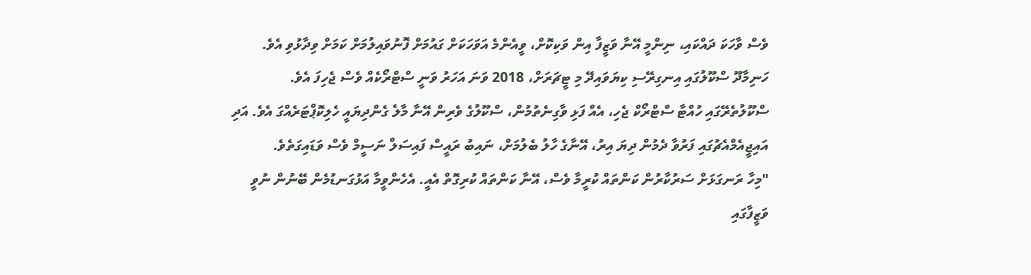ވެސް ވާހަކަ ދައްކައި، ނިންމީ އޭނާ ވަޒީފާ އިން ވަކިކޮށް، ވީއެންމެ އަވަހަކަށް ގައުމަށް ފޮނުވައިލުމަށް ކަމަށް ވިދާޅުވި އެވެ.
ހަނިމާދޫ ސްކޫލުގައި އިނގިރޭސި ކިޔަވައިދޭ މި ޓީޗަރަށް، 2018 ވަނަ އަހަރު ވަނީ ސްޓްރޯކެއް ވެސް ޖެހިފަ އެވެ. ސްކޫލުތެރޭގައި ހުއްޓާ ސްޓްރޯކް ޖެހި، އެއް ފަޅި ވާގިނެތުމުން، ސްކޫލުގެ ވެރިން އޭނާ މާލެ ގެންދިޔައީ ހެލިކޮޕްޓަރެއްގަ އެވެ. އަދި އައިޖީއެމްއެޗުގައި ފަރުވާ ދެމުން ދިޔަ އިރު، އޭނާގެ ހާލު ބެލުމަށް، ނައިބު ރައީސް ފައިސަލް ނަސީމް ވެސް ވަޑައިގަތެވެ.
"މިހާ ރަނގަޅަށް ސަރުކާރުން ކަންތައް ކުރީމާ ވެސް، އޭނާ ކަންތައް ކުރިގޮތް އެއީ. އެހެންވީމާ އަޅުގަނޑުމެން ބޭނުން ނުވީ ވަޒީފާގައި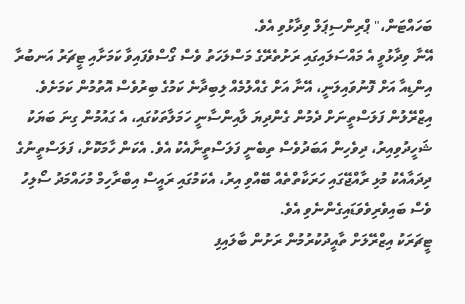ބަހައްޓަން،" ޕްރިންސިޕަލް ވިދާޅުވި އެވެ.
އޭނާ ވިދާޅުވީ އެ މައްސަލައިގައި ރަށުތެރޭގެ މަސްލަހަތު ވެސް ގޯސްވެފައިވާ ކަމަށާއި ޓީޗަރު އަނބުރާ އިންޑިއާ އަށް ފޮނުވައިލަނީ، އޭނާ އަށް ގެއްލުމެއް ލިބިދާނެ ކަމުގެ ބިރުވެސް އޮތުމުން ކަމަށެވެ.
އިޒްރޭލުން ފަލަސްތީނަށް ދެމުން ގެންދިޔަ ލާއިންސާނީ ހަމަލާތަކުގައި، އެ ގައުމުން ގިނަ ބަޔަކު ޝަހީދުވިއިރު، ދިވެހިން އަބަދުވެސް ތިބެނީ ފަލަސްތީނާއެކު އެވެ. އެކަން ހާމަކޮށް، ފަލަސްތީނުގެ ދިދައާއެކު މުޅި ރާއްޖޭގައި ހަރަކާތްތެއް ބޭއްވި އިރު، އެކަމުގައި ރައީސް އިބްރާހިމް މުހައްމަދު ސޯލިހު ވެސް ބައިވެރިވެވަޑައިގެންނެވި އެވެ.
ޓީޗަރަކު އިޒްރޭލަށް ތާއީދުކުރުމުން ރަށުން ބާލައިފި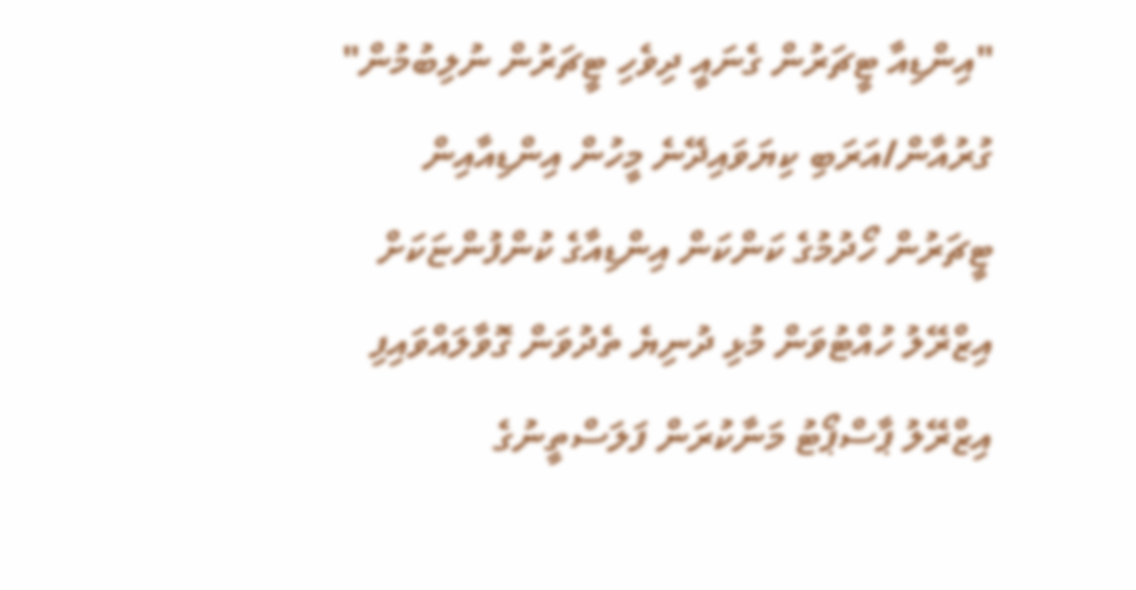"އިންޑިއާ ޓީޗަރުން ގެނައީ ދިވެހި ޓީޗަރުން ނުލިބުމުން"
ގުރުއާން/އަރަބި ކިޔަވައިދޭނެ މީހުން އިންޑިއާއިން
ޓީޗަރުން ހޯދުމުގެ ކަންކަން އިންޑިއާގެ ކުންފުންޏަކަށް
އިޒްރޭލު ހުއްޓުވަން މުޅި ދުނިޔެ ތެދުވަން ގޮވާލައްވައިފި
އިޒްރޭލު ޕާސްޕޯޓު މަނާކުރަން ފަލަސްތީނުގެ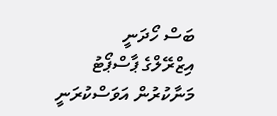ބަސް ހޯދަނީ
އިޒްރޭލްގެ ޕާސްޕޯޓު މަނާކުރުން އަވަސްކުރަނީ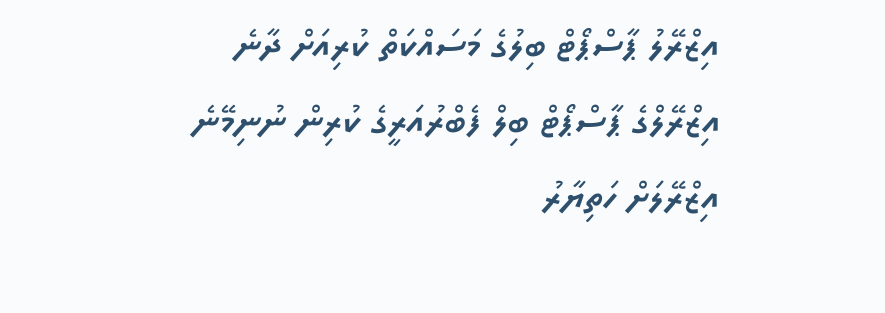އިޒްރޭލު ޕާސްޕޯޓް ބިލުގެ މަސައްކަތް ކުރިއަށް ދާނެ
އިޒްރޭލްގެ ޕާސްޕޯޓް ބިލް ފެބްރުއަރީގެ ކުރިން ނުނިމޭނެ
އިޒްރޭލަށް ހަތިޔާރު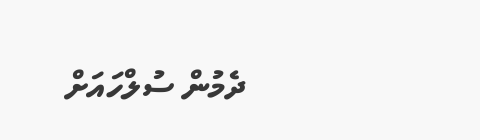ދެމުން ސުލްހައަށް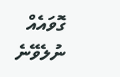ގޮވައެއް ނުލެވޭނެ